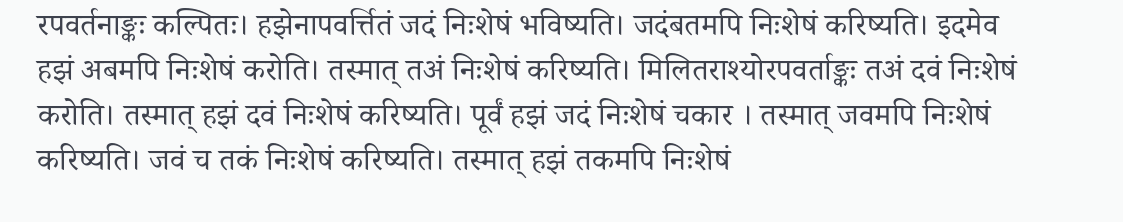रपवर्तनाङ्कः कल्पितः। हझेनापवर्त्तितं जदं निःशेषं भविष्यति। जदंबतमपि निःशेषं करिष्यति। इदमेव
हझं अबमपि निःशेषं करोति। तस्मात् तअं निःशेषं करिष्यति। मिलितराश्योरपवर्ताङ्कः तअं दवं निःशेषं करोति। तस्मात् हझं दवं निःशेषं करिष्यति। पूर्वं हझं जदं निःशेषं चकार । तस्मात् जवमपि निःशेषं करिष्यति। जवं च तकं निःशेषं करिष्यति। तस्मात् हझं तकमपि निःशेषं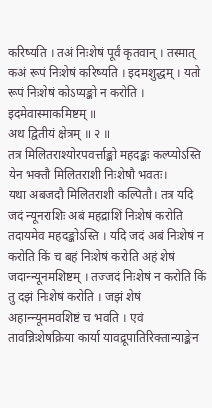करिष्यति । तअं निःशेषं पूर्वं कृतवान् । तस्मात् कअं रूपं निःशेषं करिष्यति । इदमशुद्धम् । यतो रूपं निःशेषं कोऽप्यङ्को न करोति । इदमेवास्माकमिष्टम् ॥
अथ द्वितीयं क्षेत्रम् ॥ २ ॥
तत्र मिलितराश्योरपवर्त्ताङ्को महदङ्कः कल्प्योऽस्ति येन भक्तौ मिलितराशी निःशेषौ भवतः।
यथा अबजदौ मिलितराशी कल्पितौ। तत्र यदि जदं न्यूनराशिः अबं महद्राशिं निःशेषं करोति तदायमेव महदङ्कोऽस्ति । यदि जदं अबं निःशेषं न करोति किं च बहं निःशेषं करोति अहं शेषं जदान्न्यूनमशिष्टम् । तज्जदं निःशेषं न करोति किं तु दझं निःशेषं करोति । जझं शेषं अहान्न्यूनमवशिष्टं च भवति । एवं तावन्निःशेषक्रिया कार्या यावद्रूपातिरिक्तान्याङ्केन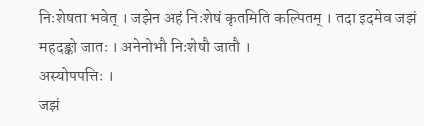निःशेषता भवेत् । जझेन अहं निःशेषं कृतमिति कल्पितम् । तदा इदमेव जझं महदङ्को जातः । अनेनोभौ निःशेषौ जातौ ।
अस्योपपत्तिः ।
जझं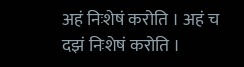अहं निःशेषं करोति । अहं च दझं निःशेषं करोति ।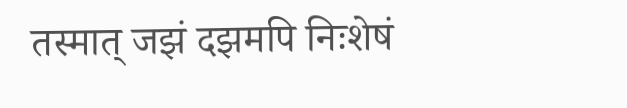तस्मात् जझं दझमपि निःशेषं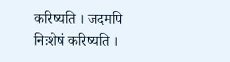करिष्यति । जदमपि निःशेषं करिष्यति ।